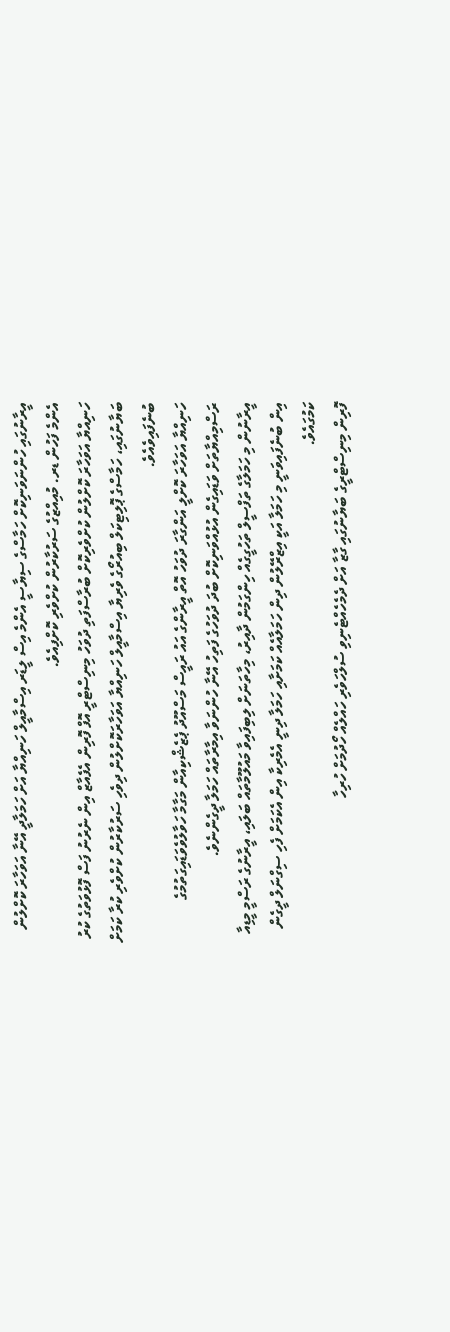އީރާނުގައި ހުންނަވަނިކޮށް ހަމާސްގެ ސިޔާސީ އެންމެ އިސް ލީޑަރ އިސްމާއީލް ހަނިއްޔާ އަށް ހަމަލާދީ އޭނާ އަވަހާރަ ކޮށްލުން އެންމެ ފަހުން ޑރ. މުއިއްޒުގެ ސަރުކާރުން ކުށްވެރި ކޮށްފިއެވެ.
ހަނިއްޔާ އަވަހާރަ ކޮށްލުން ކުށްވެރިކޮށް ބުރާސްފަތި ދުވަހު މިނިސްޓްރީ އޮފް ފޮރިން އެފެއާޒް އިން ނެރުނު ފަސް ފޮޅުވަތުގެ ކުރު ބަޔާނުގައި، ހަމާސްގެ ޕޮލިޓިކަލް ބިއުރޯގެ ވެރިޔާ އިސްމާއީލް ހަނިއްޔާ އަވަހާރަކޮށްލުން ދިވެހި ސަރުކާރުން ކުށްވެރި ކުރާ ކަމަށް ބުނެފައިވެއެވެ.
ހަނިއްޔާ އަވަހާރަ ކޮށްލީ އަންގާރަ ދުވަހު އޮތް އީރާންގެ އައު ރައީސް މަސްއޫދު ޕެޒެޝްކިއާން މަގާމާ ހަވާލުވެވަޑައިގަތުމުގެ ރަސްމިއްޔާތަށް ވަޑައިގެން އުޅުއްވަނިކޮށް ބުދަ ދުވަހުގެ ފަތިހު އޭނާ ހުންނަވާ އިމާރާތައް ހަމަލާ ދީގެންނެވެ.
އީރާނުން މި ހަމަލާގެ ތަފްސީލް ތަހުގީގެއް ހިންގަމުން ދާއިރު، މިހާތަނަށް ލިބިފައިވާ މައުލޫމާތައް ބަލައި، އީރާނުގެ ރަސްމީ މީޑިއާ އިން ބުނެފައިވަނީ މި ހަމަލާ އަކީ އިޒްރޭލުން ދިން ހަމަލާއެއް ކަމަށާއި ހަމަލާ ދިނީ އެމެރިކާ އިން އެކަމަށް ފެހި ސިގްނަލް ދީގެން ކަމުގައެވެ.
ފޮރިން މިނިސްޓްރީގެ ބަޔާނުގައި ގާޒާ އަށް ދެމެހެއްޓެނިވި ސުލްހަވެރި ހައްލެއް ހޯދުމަށް ހުރިހާ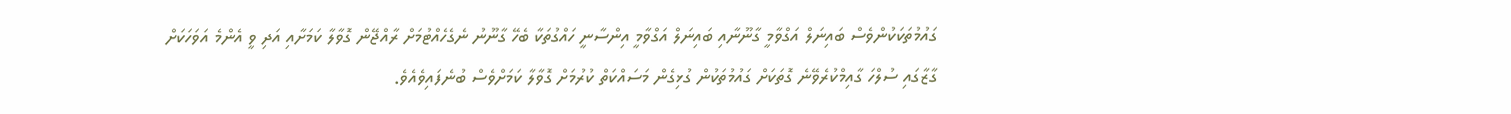ގައުމުތަކަކުންވެސް ބައިނަލް އަގްވާމީ ގާނޫނާއި ބައިނަލް އަގްވާމީ އިންސާނީ ހައްގުތަކާ ބެހޭ ގާނޫނު ނެގެހެއްޓުމަށް ރާއްޖޭން ގޮވާލާ ކަމަށާއި އަދި ވީ އެންމެ އަވަހަކަށް ގާޒާގައި ސުލްހަ ގާއިމްކުރެވޭނެ ގޮތަކަށް ގައުމުތަކުން ގުޅިގެން މަސައްކަތް ކުރުމަށް ގޮވާލާ ކަމަށްވެސް ބުނެފައިވެއެވެ.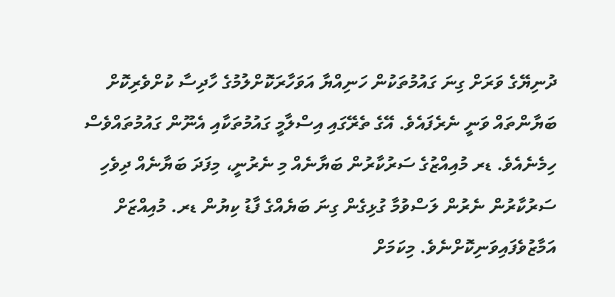ދުނިޔޭގެ ވަރަށް ގިނަ ގައުމުތަކުން ހަނިއްޔާ އަވަހާރަކޮށްލުމުގެ ހާދިސާ ކުށްވެރިކޮށް ބަޔާންތައް ވަނީ ނެރެފައެވެ. އޭގެ ތެރޭގައި އިސްލާމީ ގައުމުތަކާއި އެނޫން ގައުމުތައްވެސް ހިމެނެއެވެ. ޑރ މުއިއްޒުގެ ސަރުކާރުން ބަޔާނެއް މި ނެރުނީ، މިފަދަ ބަޔާނެއް ދިވެހި ސަރުކާރުން ނެރުން ލަސްވުމާ ގުޅިގެން ގިނަ ބަޔެއްގެ ފާޑު ކިޔުން ޑރ. މުއިއްޒަށް އަމާޒުވެފައިވަނިކޮށްނެވެ. މިކަމަށް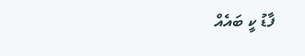ފާޑު ކީ ބައެއް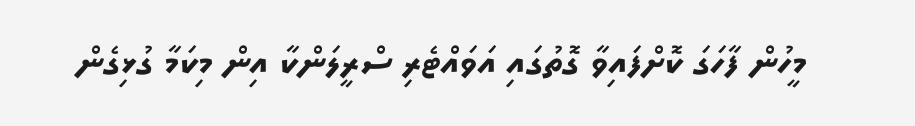މީހުން ފާހަގަ ކޮށްފައިވާ ގޮތުގައި އަވައްޓެރި ސްރީލަންކާ އިން މިކަމާ ގުޅިގެން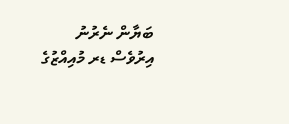ބަޔާން ނެރުނު އިރުވެސް ޑރ މުއިއްޒުގެ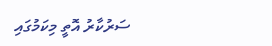ސަރުކާރު އޮތީ މިކަމުގައި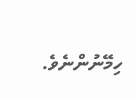ހިމޭނުންނެވެ.